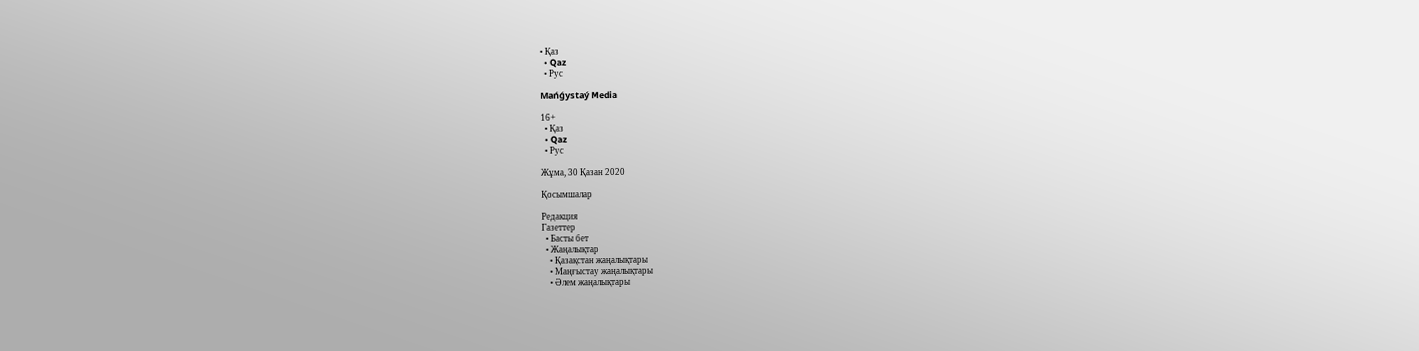• Қаз
  • Qaz
  • Рус

Mańǵystaý Media

16+
  • Қаз
  • Qaz
  • Рус

Жұма, 30 Қазан 2020

Қосымшалар

Редакция
Газеттер
  • Басты бет
  • Жаңалықтар
    • Қазақстан жаңалықтары
    • Маңғыстау жаңалықтары
    • Әлем жаңалықтары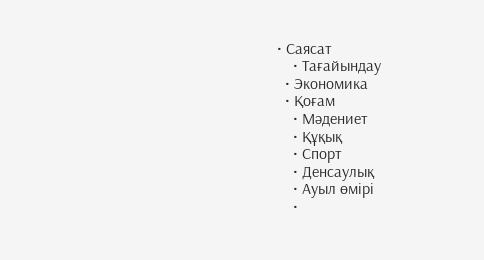• Саясат
    • Тағайындау
  • Экономика
  • Қоғам
    • Мәдениет
    • Құқық
    • Спорт
    • Денсаулық
    • Ауыл өмірі
    •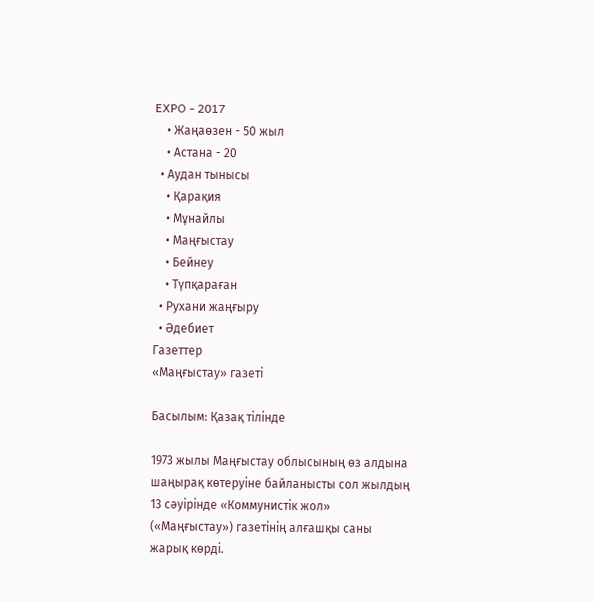EXPO - 2017
    • Жаңаөзен - 50 жыл
    • Астана - 20
  • Аудан тынысы
    • Қарақия
    • Мұнайлы
    • Маңғыстау
    • Бейнеу
    • Түпқараған
  • Рухани жаңғыру
  • Әдебиет
Газеттер
«Маңғыстау» газеті

Басылым: Қазақ тілінде

1973 жылы Маңғыстау облысының өз алдына шаңырақ көтеруіне байланысты сол жылдың 13 сәуірінде «Коммунистік жол» («Маңғыстау») газетінің алғашқы саны жарық көрді.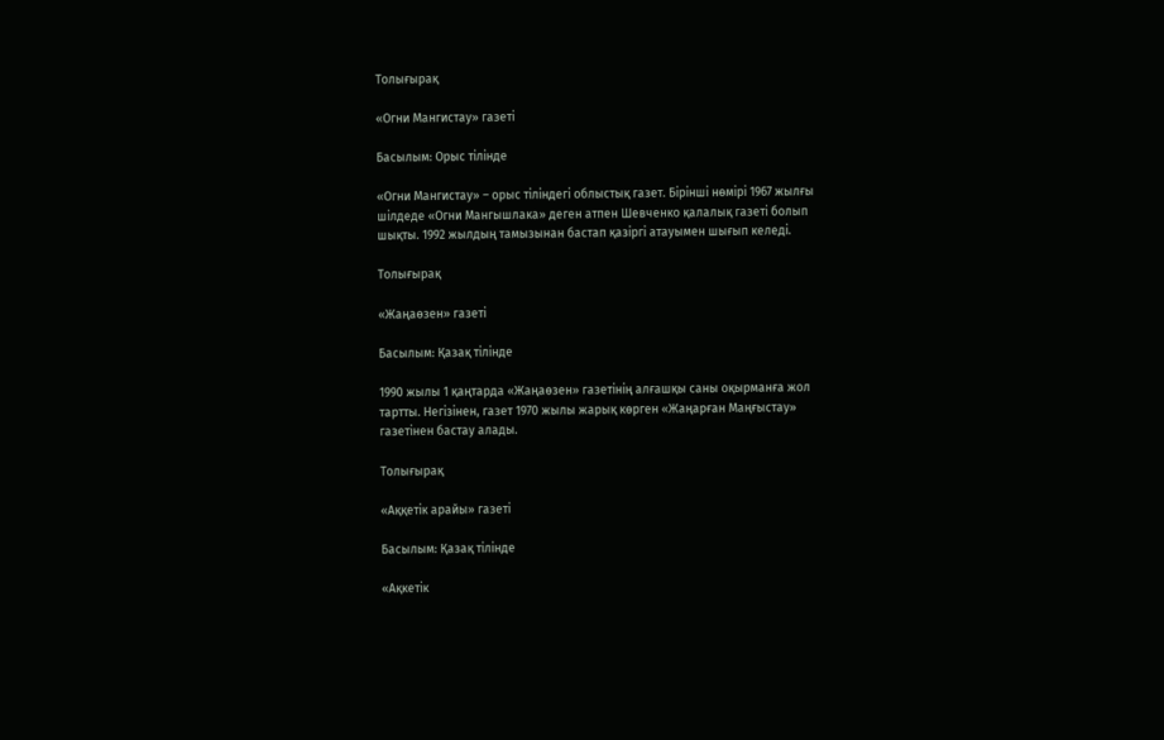Толығырақ

«Огни Мангистау» газеті

Басылым: Орыс тілінде

«Огни Мангистау» – орыс тіліндегі облыстық газет. Бірінші нөмірі 1967 жылғы шілдеде «Огни Мангышлака» деген атпен Шевченко қалалық газеті болып шықты. 1992 жылдың тамызынан бастап қазіргі атауымен шығып келеді.

Толығырақ

«Жаңаөзен» газеті

Басылым: Қазақ тілінде

1990 жылы 1 қаңтарда «Жаңаөзен» газетінің алғашқы саны оқырманға жол тартты. Негізінен, газет 1970 жылы жарық көрген «Жаңарған Маңғыстау» газетінен бастау алады.

Толығырақ

«Аққетік арайы» газеті

Басылым: Қазақ тілінде

«Ақкетік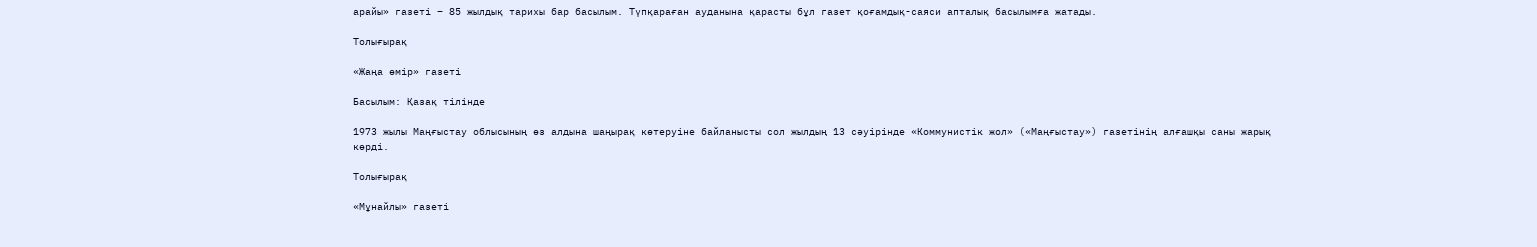арайы» газеті – 85 жылдық тарихы бар басылым. Түпқараған ауданына қарасты бұл газет қоғамдық-саяси апталық басылымға жатады.

Толығырақ

«Жаңа өмір» газеті

Басылым: Қазақ тілінде

1973 жылы Маңғыстау облысының өз алдына шаңырақ көтеруіне байланысты сол жылдың 13 сәуірінде «Коммунистік жол» («Маңғыстау») газетінің алғашқы саны жарық көрді.

Толығырақ

«Мұнайлы» газеті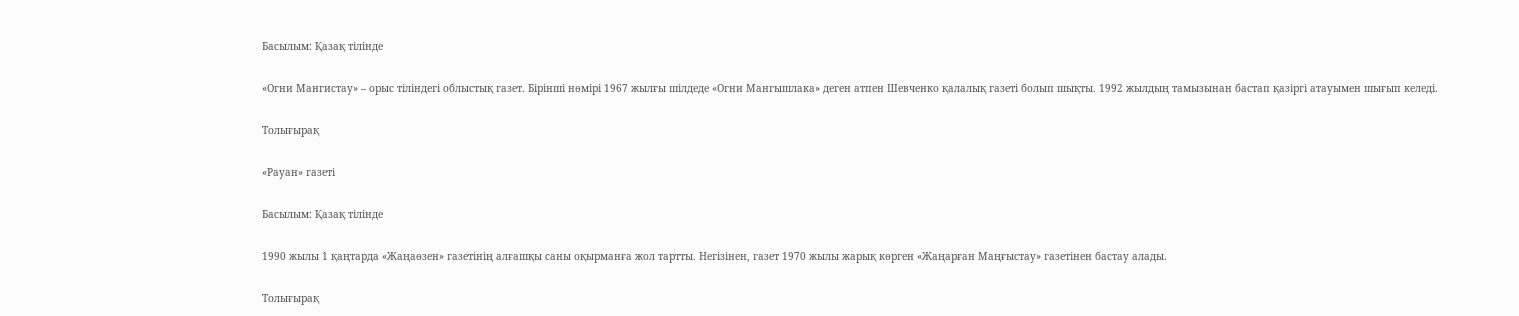Басылым: Қазақ тілінде

«Огни Мангистау» – орыс тіліндегі облыстық газет. Бірінші нөмірі 1967 жылғы шілдеде «Огни Мангышлака» деген атпен Шевченко қалалық газеті болып шықты. 1992 жылдың тамызынан бастап қазіргі атауымен шығып келеді.

Толығырақ

«Рауан» газеті

Басылым: Қазақ тілінде

1990 жылы 1 қаңтарда «Жаңаөзен» газетінің алғашқы саны оқырманға жол тартты. Негізінен, газет 1970 жылы жарық көрген «Жаңарған Маңғыстау» газетінен бастау алады.

Толығырақ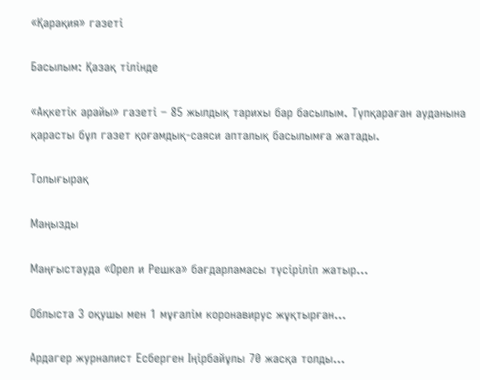«Қарақия» газеті

Басылым: Қазақ тілінде

«Ақкетік арайы» газеті – 85 жылдық тарихы бар басылым. Түпқараған ауданына қарасты бұл газет қоғамдық-саяси апталық басылымға жатады.

Толығырақ

Маңызды

Маңғыстауда «Орел и Решка» бағдарламасы түсіріліп жатыр...

Облыста 3 оқушы мен 1 мұғалім коронавирус жұқтырған...

Ардагер журналист Есберген Іңірбайұлы 70 жасқа толды...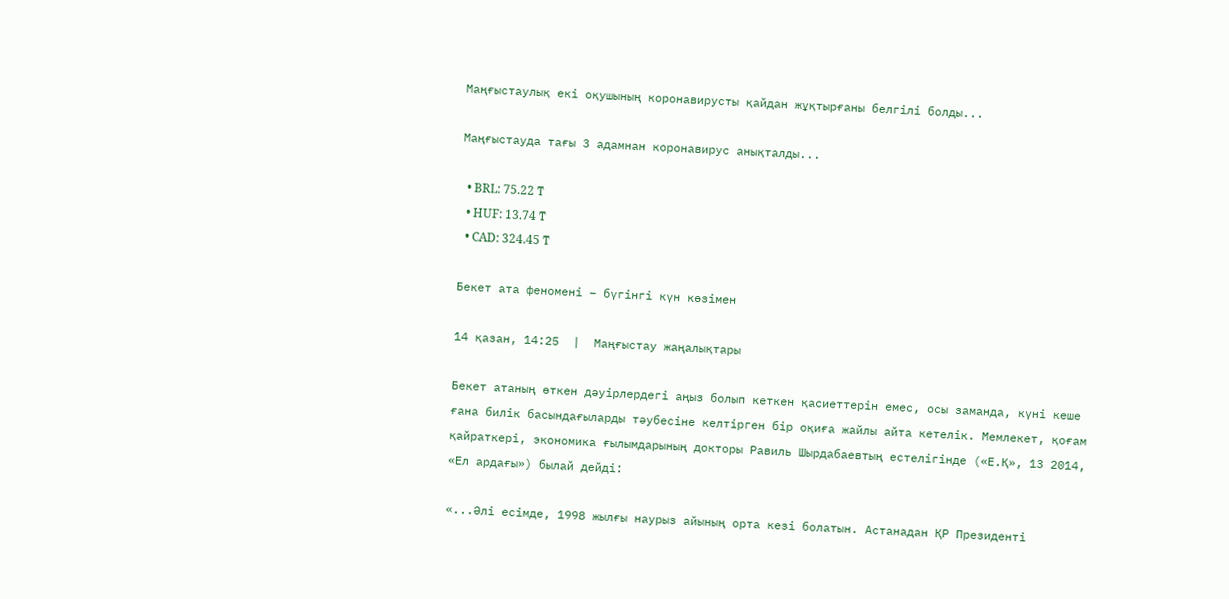Маңғыстаулық екі оқушының коронавирусты қайдан жұқтырғаны белгілі болды...

Маңғыстауда тағы 3 адамнан коронавирус анықталды...

  • BRL: 75.22 ₸
  • HUF: 13.74 ₸
  • CAD: 324.45 ₸

Бекет ата феномені – бүгінгі күн көзімен

14 қазан, 14:25  |  Маңғыстау жаңалықтары

Бекет атаның өткен дәуірлердегі аңыз болып кеткен қасиеттерін емес, осы заманда, күні кеше ғана билік басындағыларды тәубесіне келтірген бір оқиға жайлы айта кетелік. Мемлекет, қоғам қайраткері, экономика ғылымдарының докторы Равиль Шырдабаевтың естелігінде («Е.Қ», 13 2014, «Ел ардағы») былай дейді:

«...Әлі есімде, 1998 жылғы наурыз айының орта кезі болатын. Астанадан ҚР Президенті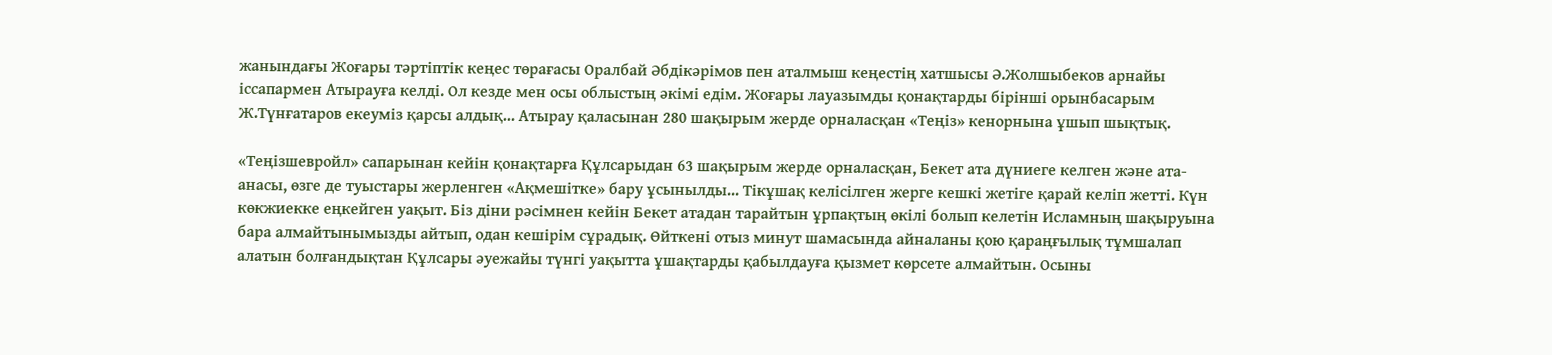жанындағы Жоғары тәртіптік кеңес төрағасы Оралбай Әбдікәрімов пен аталмыш кеңестің хатшысы Ә.Жолшыбеков арнайы іссапармен Атырауға келді. Ол кезде мен осы облыстың әкімі едім. Жоғары лауазымды қонақтарды бірінші орынбасарым Ж.Түнғатаров екеуміз қарсы алдық... Атырау қаласынан 280 шақырым жерде орналасқан «Теңіз» кенорнына ұшып шықтық.

«Теңізшевройл» сапарынан кейін қонақтарға Құлсарыдан 63 шақырым жерде орналасқан, Бекет ата дүниеге келген және ата-анасы, өзге де туыстары жерленген «Ақмешітке» бару ұсынылды... Тікұшақ келісілген жерге кешкі жетіге қарай келіп жетті. Күн көкжиекке еңкейген уақыт. Біз діни рәсімнен кейін Бекет атадан тарайтын ұрпақтың өкілі болып келетін Исламның шақыруына бара алмайтынымызды айтып, одан кешірім сұрадық. Өйткені отыз минут шамасында айналаны қою қараңғылық тұмшалап алатын болғандықтан Құлсары әуежайы түнгі уақытта ұшақтарды қабылдауға қызмет көрсете алмайтын. Осыны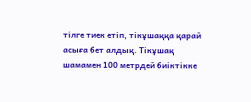тілге тиек етіп, тікұшаққа қарай асыға бет алдық. Тікұшақ шамамен 100 метрдей биіктікке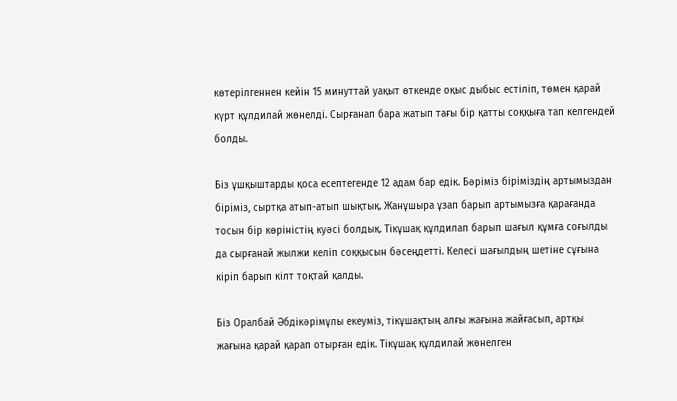көтерілгеннен кейін 15 минуттай уақыт өткенде оқыс дыбыс естіліп, төмен қарай күрт құлдилай жөнелді. Сырғанап бара жатып тағы бір қатты соққыға тап келгендей болды.

Біз ұшқыштарды қоса есептегенде 12 адам бар едік. Бәріміз біріміздің артымыздан біріміз, сыртқа атып-атып шықтық. Жанұшыра ұзап барып артымызға қарағанда тосын бір көріністің куәсі болдық. Тікұшақ құлдилап барып шағыл құмға соғылды да сырғанай жылжи келіп соққысын бәсеңдетті. Келесі шағылдың шетіне сұғына кіріп барып кілт тоқтай қалды.

Біз Оралбай Әбдікәрімұлы екеуміз, тікұшақтың алғы жағына жайғасып, артқы жағына қарай қарап отырған едік. Тікұшақ құлдилай жөнелген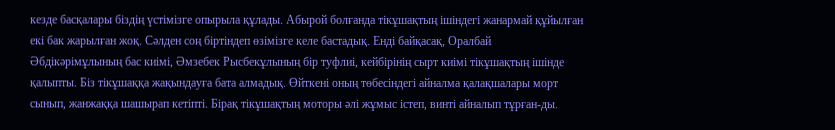кезде басқалары біздің үстімізге опырыла құлады. Абырой болғанда тікұшақтың ішіндегі жанармай құйылған екі бак жарылған жоқ. Сәлден соң біртіндеп өзімізге келе бастадық. Енді байқасақ, Оралбай Әбдікәрімұлының бас киімі, Әмзебек Рысбекұлының бір туфлиі, кейбірінің сырт киімі тікұшақтың ішінде қалыпты. Біз тікұшаққа жақындауға бата алмадық. Өйткені оның төбесіндегі айналма қалақшалары морт сынып, жанжаққа шашырап кетіпті. Бірақ тікұшақтың моторы әлі жұмыс істеп, винті айналып тұрған-ды.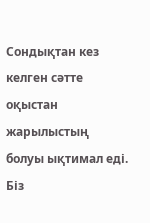Сондықтан кез келген сәтте оқыстан жарылыстың болуы ықтимал еді. Біз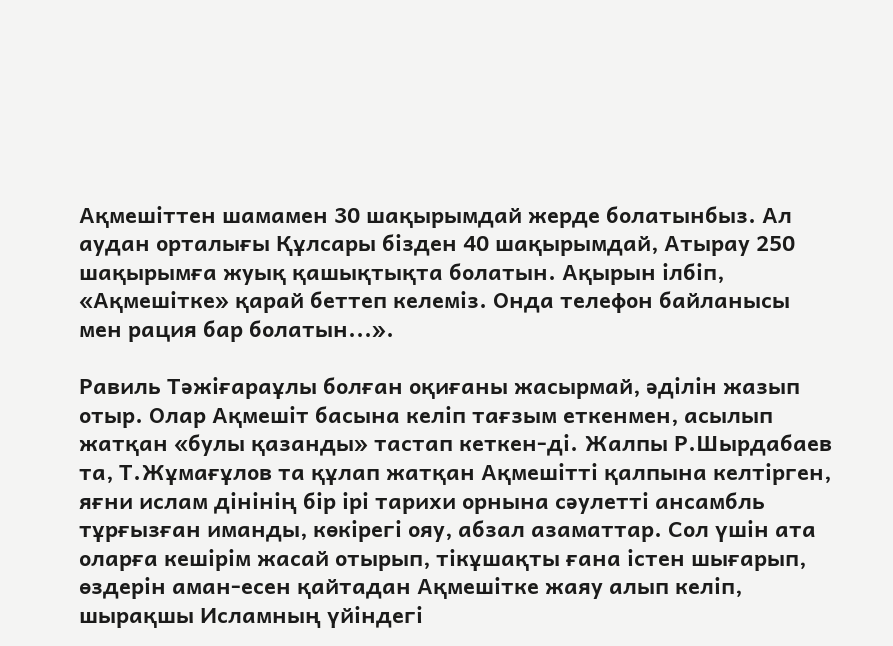Ақмешіттен шамамен 30 шақырымдай жерде болатынбыз. Ал аудан орталығы Құлсары бізден 40 шақырымдай, Атырау 250 шақырымға жуық қашықтықта болатын. Ақырын ілбіп, «Ақмешітке» қарай беттеп келеміз. Онда телефон байланысы мен рация бар болатын...».

Равиль Тәжіғараұлы болған оқиғаны жасырмай, әділін жазып отыр. Олар Ақмешіт басына келіп тағзым еткенмен, асылып жатқан «булы қазанды» тастап кеткен-ді. Жалпы Р.Шырдабаев та, Т.Жұмағұлов та құлап жатқан Ақмешітті қалпына келтірген, яғни ислам дінінің бір ірі тарихи орнына сәулетті ансамбль тұрғызған иманды, көкірегі ояу, абзал азаматтар. Сол үшін ата оларға кешірім жасай отырып, тікұшақты ғана істен шығарып, өздерін аман-есен қайтадан Ақмешітке жаяу алып келіп, шырақшы Исламның үйіндегі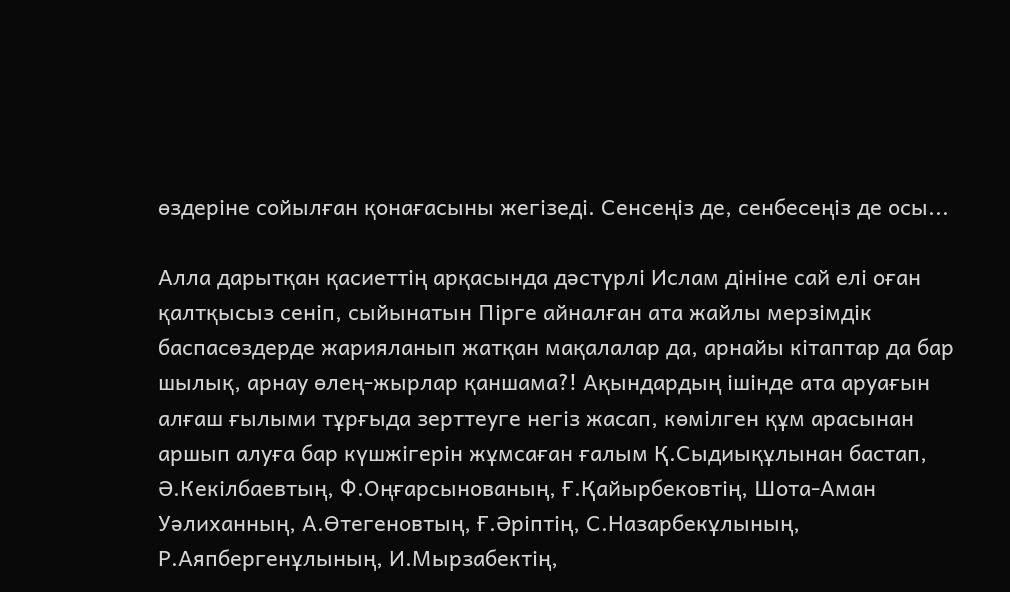өздеріне сойылған қонағасыны жегізеді. Сенсеңіз де, сенбесеңіз де осы...

Алла дарытқан қасиеттің арқасында дәстүрлі Ислам дініне сай елі оған қалтқысыз сеніп, сыйынатын Пірге айналған ата жайлы мерзімдік баспасөздерде жарияланып жатқан мақалалар да, арнайы кітаптар да бар шылық, арнау өлең-жырлар қаншама?! Ақындардың ішінде ата аруағын алғаш ғылыми тұрғыда зерттеуге негіз жасап, көмілген құм арасынан аршып алуға бар күшжігерін жұмсаған ғалым Қ.Сыдиықұлынан бастап, Ә.Кекілбаевтың, Ф.Оңғарсынованың, Ғ.Қайырбековтің, Шота-Аман Уәлиханның, А.Өтегеновтың, Ғ.Әріптің, С.Назарбекұлының, Р.Аяпбергенұлының, И.Мырзабектің,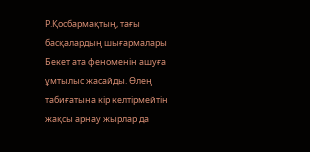Р.Қосбармақтың, тағы басқалардың шығармалары Бекет ата феноменін ашуға ұмтылыс жасайды. Өлең табиғатына кір келтірмейтін жақсы арнау жырлар да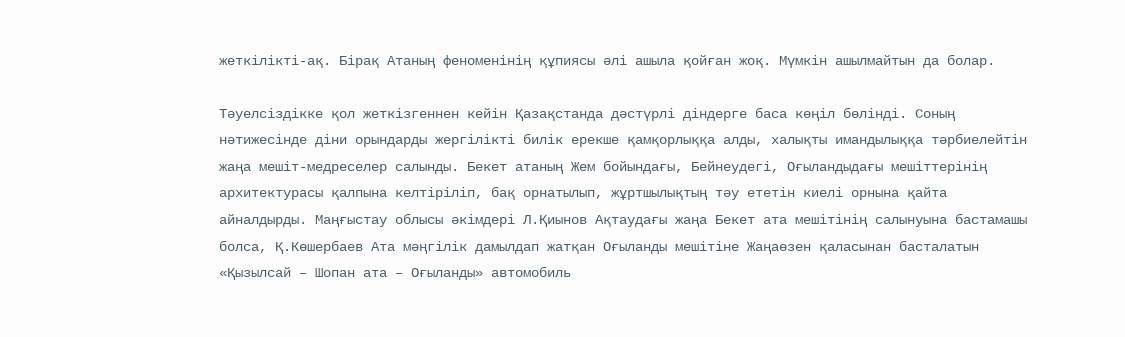жеткілікті-ақ. Бірақ Атаның феноменінің құпиясы әлі ашыла қойған жоқ. Мүмкін ашылмайтын да болар.

Тәуелсіздікке қол жеткізгеннен кейін Қазақстанда дәстүрлі діндерге баса көңіл бөлінді. Соның нәтижесінде діни орындарды жергілікті билік ерекше қамқорлыққа алды, халықты имандылыққа тәрбиелейтін жаңа мешіт-медреселер салынды. Бекет атаның Жем бойындағы, Бейнеудегі, Оғыландыдағы мешіттерінің архитектурасы қалпына келтіріліп, бақ орнатылып, жұртшылықтың тәу ететін киелі орнына қайта айналдырды. Маңғыстау облысы әкімдері Л.Қиынов Ақтаудағы жаңа Бекет ата мешітінің салынуына бастамашы болса, Қ.Көшербаев Ата мәңгілік дамылдап жатқан Оғыланды мешітіне Жаңаөзен қаласынан басталатын «Қызылсай – Шопан ата – Оғыланды» автомобиль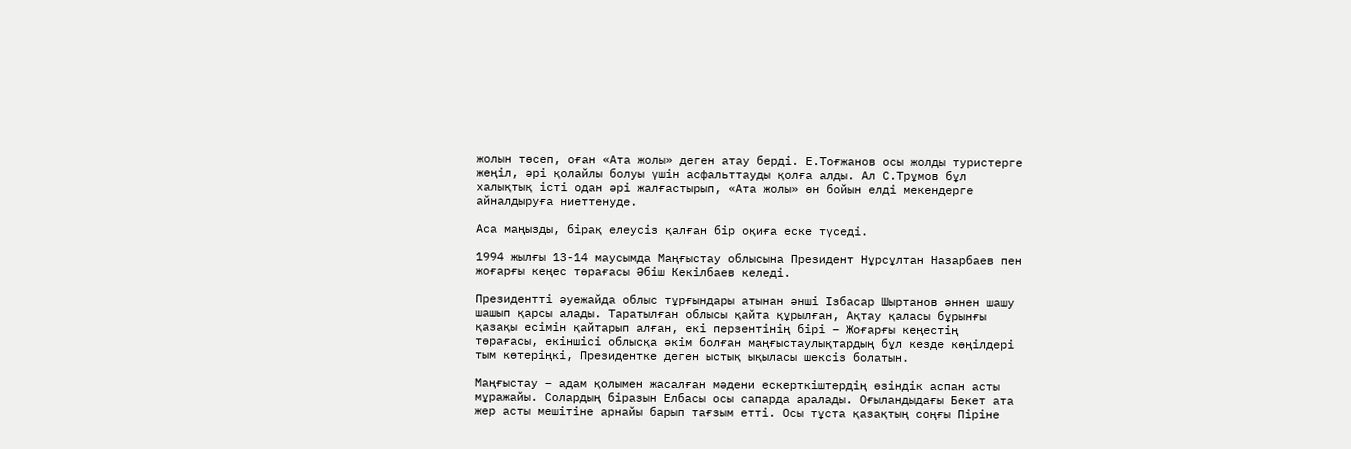жолын төсеп, оған «Ата жолы» деген атау берді. Е.Тоғжанов осы жолды туристерге жеңіл, әрі қолайлы болуы үшін асфальттауды қолға алды. Ал С.Трұмов бұл халықтық істі одан әрі жалғастырып, «Ата жолы» өн бойын елді мекендерге айналдыруға ниеттенуде.

Аса маңызды, бірақ елеусіз қалған бір оқиға еске түседі.

1994 жылғы 13-14 маусымда Маңғыстау облысына Президент Нұрсұлтан Назарбаев пен жоғарғы кеңес төрағасы Әбіш Кекілбаев келеді.

Президентті әуежайда облыс тұрғындары атынан әнші Ізбасар Шыртанов әннен шашу шашып қарсы алады. Таратылған облысы қайта құрылған, Ақтау қаласы бұрынғы қазақы есімін қайтарып алған, екі перзентінің бірі – Жоғарғы кеңестің төрағасы, екіншісі облысқа әкім болған маңғыстаулықтардың бұл кезде көңілдері тым көтеріңкі, Президентке деген ыстық ықыласы шексіз болатын.

Маңғыстау – адам қолымен жасалған мәдени ескерткіштердің өзіндік аспан асты мұражайы. Солардың біразын Елбасы осы сапарда аралады. Оғыландыдағы Бекет ата жер асты мешітіне арнайы барып тағзым етті. Осы тұста қазақтың соңғы Піріне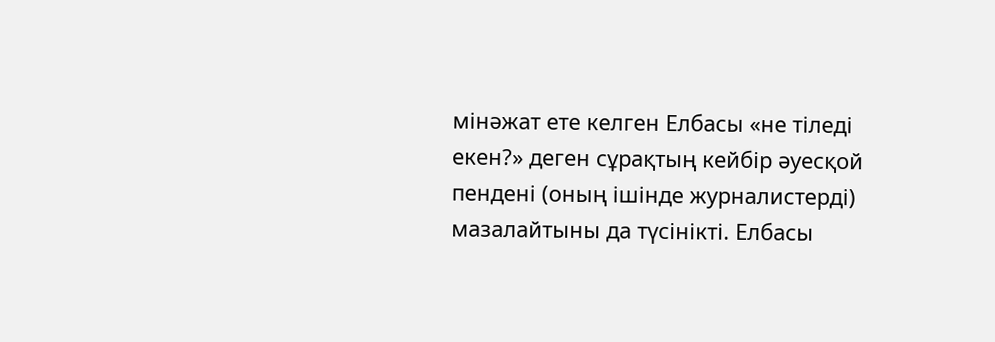мінәжат ете келген Елбасы «не тіледі екен?» деген сұрақтың кейбір әуесқой пендені (оның ішінде журналистерді) мазалайтыны да түсінікті. Елбасы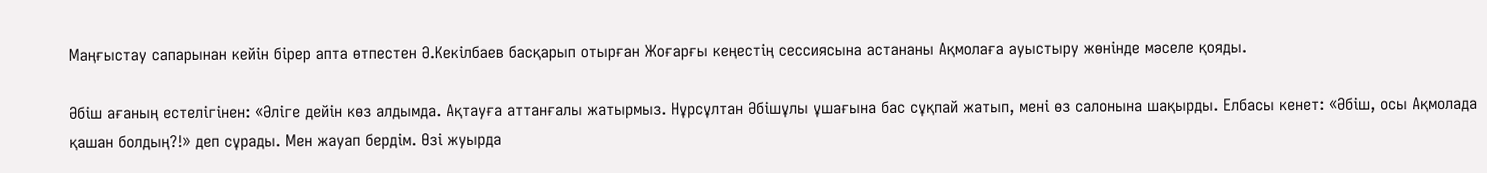Маңғыстау сапарынан кейін бірер апта өтпестен Ә.Кекілбаев басқарып отырған Жоғарғы кеңестің сессиясына астананы Ақмолаға ауыстыру жөнінде мәселе қояды.

Әбіш ағаның естелігінен: «Әліге дейін көз алдымда. Ақтауға аттанғалы жатырмыз. Нұрсұлтан Әбішұлы ұшағына бас сұқпай жатып, мені өз салонына шақырды. Елбасы кенет: «Әбіш, осы Ақмолада қашан болдың?!» деп сұрады. Мен жауап бердім. Өзі жуырда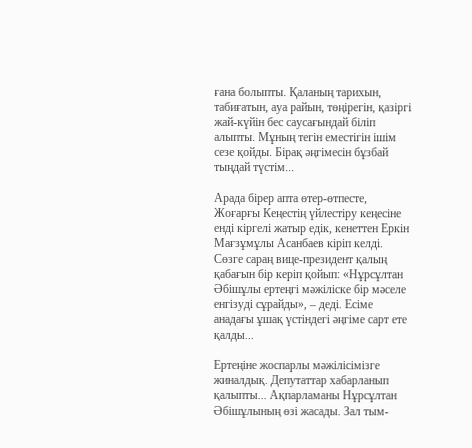ғана болыпты. Қаланың тарихын, табиғатын, ауа райын, төңірегін, қазіргі жай-күйін бес саусағындай біліп алыпты. Мұның тегін еместігін ішім сезе қойды. Бірақ әңгімесін бұзбай тыңдай түстім...

Арада бірер апта өтер-өтпесте, Жоғарғы Кеңестің үйлестіру кеңесіне енді кіргелі жатыр едік, кенеттен Еркін Мағзұмұлы Асанбаев кіріп келді. Сөзге сараң вице-президент қалың қабағын бір керіп қойып: «Нұрсұлтан Әбішұлы ертеңгі мәжіліске бір мәселе енгізуді сұрайды», – деді. Есіме анадағы ұшақ үстіндегі әңгіме сарт ете қалды...

Ертеңіне жоспарлы мәжілісімізге жиналдық. Депутаттар хабарланып қалыпты... Ақпарламаны Нұрсұлтан Әбішұлының өзі жасады. Зал тым-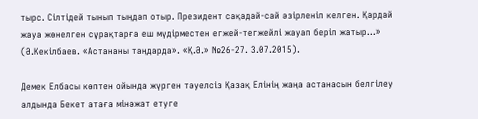тырс. Сілтідей тынып тыңдап отыр. Президент сақадай-сай әзірленіп келген. Қардай жауа жөнелген сұрақтарға еш мүдірместен егжей-тегжейлі жауап беріп жатыр...» (Ә.Кекілбаев. «Астананы таңдарда». «Қ.Ә.» №26-27. 3.07.2015).

Демек Елбасы көптен ойында жүрген тәуелсіз Қазақ Елінің жаңа астанасын белгілеу алдында Бекет атаға мінәжат етуге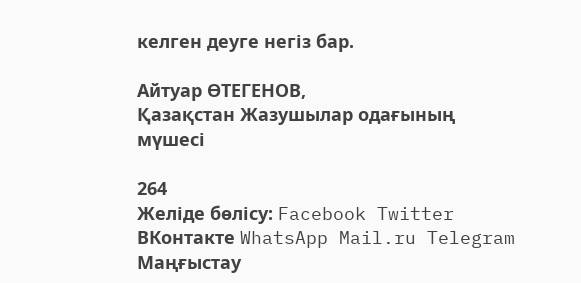келген деуге негіз бар.

Айтуар ӨТЕГЕНОВ,
Қазақстан Жазушылар одағының мүшесі

264
Желіде бөлісу: Facebook Twitter ВКонтакте WhatsApp Mail.ru Telegram
Маңғыстау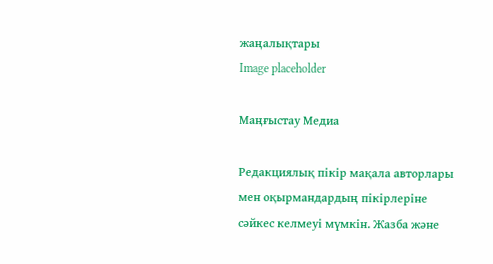жаңалықтары
Image placeholder

Маңғыстау Медиа

Редакциялық пікір мақала авторлары мен оқырмандардың пікірлеріне сәйкес келмеуі мүмкін. Жазба және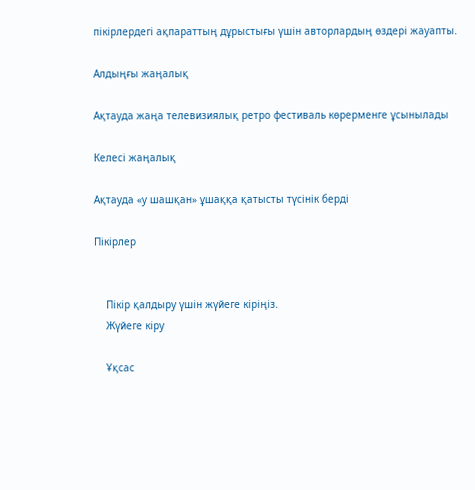пікірлердегі ақпараттың дұрыстығы үшін авторлардың өздері жауапты.

Алдыңғы жаңалық

Ақтауда жаңа телевизиялық ретро фестиваль көрерменге ұсынылады

Келесі жаңалық

Ақтауда «у шашқан» ұшаққа қатысты түсінік берді

Пікірлер


    Пікір қалдыру үшін жүйеге кіріңіз.
    Жүйеге кіру

    Ұқсас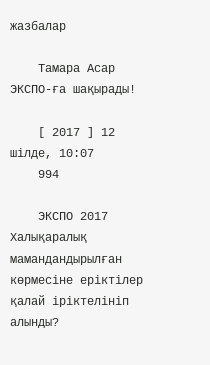жазбалар

    Тамара Асар ЭКСПО-ға шақырады!

    [ 2017 ] 12 шілде, 10:07
    994

    ЭКСПО 2017 Халықаралық мамандандырылған көрмесіне еріктілер қалай іріктелініп алынды?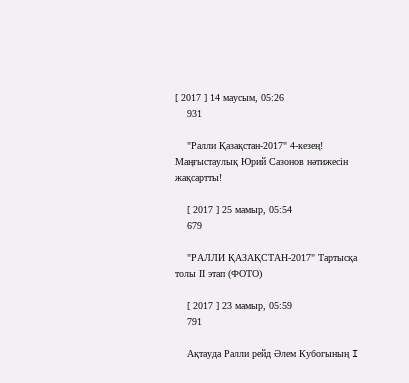[ 2017 ] 14 маусым, 05:26
    931

    "Ралли Қазақстан-2017" 4-кезең! Маңғыстаулық Юрий Сазонов нәтижесін жақсартты!

    [ 2017 ] 25 мамыр, 05:54
    679

    "РАЛЛИ ҚАЗАҚСТАН-2017" Тартысқа толы ІІ этап (ФОТО)

    [ 2017 ] 23 мамыр, 05:59
    791

    Ақтауда Ралли рейд Әлем Кубогының I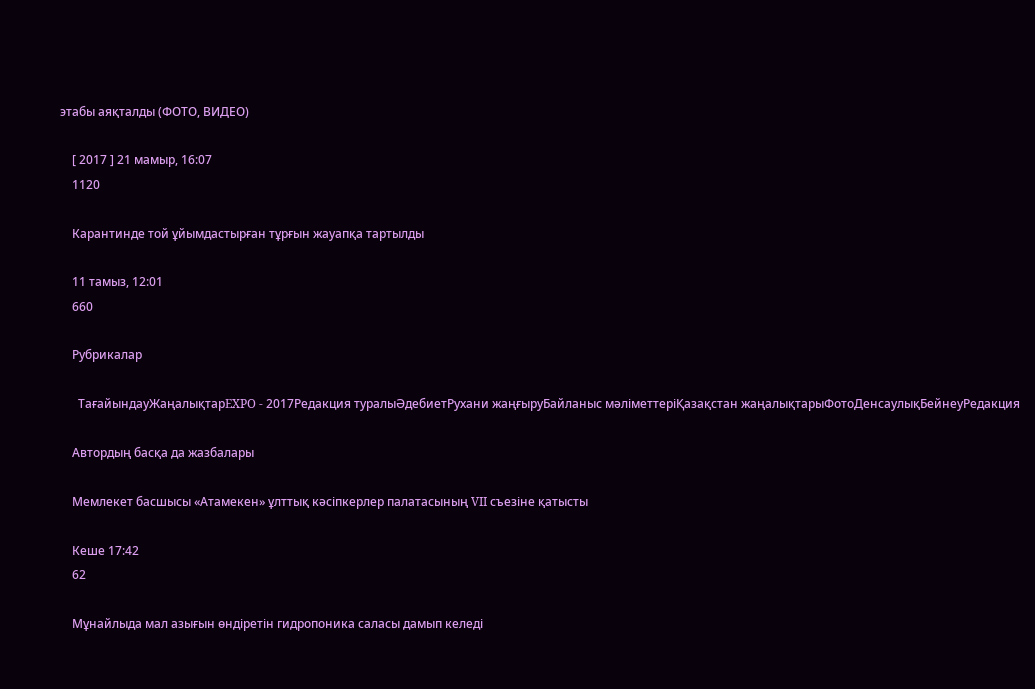этабы аяқталды (ФОТО, ВИДЕО)

    [ 2017 ] 21 мамыр, 16:07
    1120

    Карантинде той ұйымдастырған тұрғын жауапқа тартылды

    11 тамыз, 12:01
    660

    Рубрикалар

      ТағайындауЖаңалықтарEXPO - 2017Редакция туралыӘдебиетРухани жаңғыруБайланыс мәліметтеріҚазақстан жаңалықтарыФотоДенсаулықБейнеуРедакция

    Автордың басқа да жазбалары

    Мемлекет басшысы «Атамекен» ұлттық кәсіпкерлер палатасының VII съезіне қатысты

    Кеше 17:42
    62

    Мұнайлыда мал азығын өндіретін гидропоника саласы дамып келеді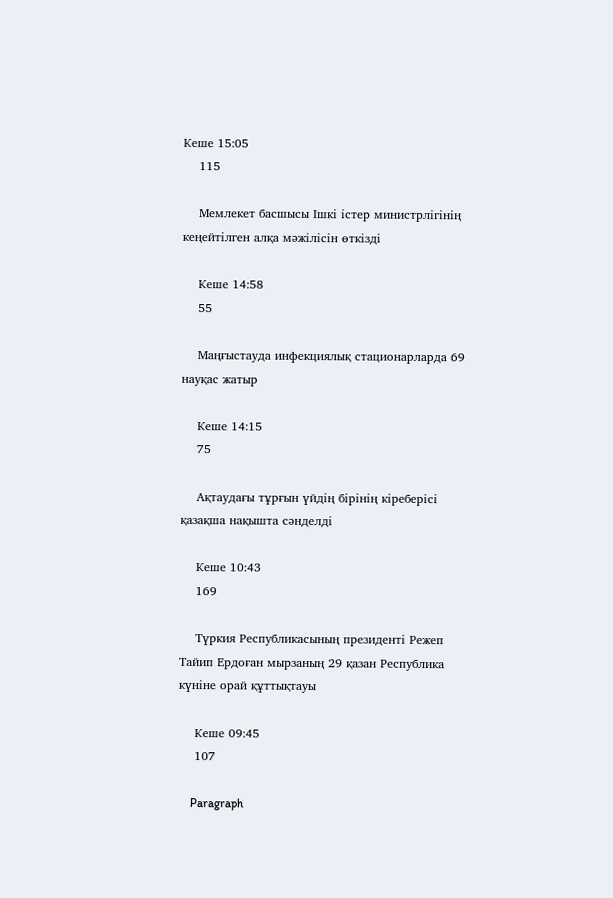Кеше 15:05
    115

    Мемлекет басшысы Ішкі істер министрлігінің кеңейтілген алқа мәжілісін өткізді

    Кеше 14:58
    55

    Маңғыстауда инфекциялық стационарларда 69 науқас жатыр

    Кеше 14:15
    75

    Ақтаудағы тұрғын үйдің бірінің кіреберісі қазақша нақышта сәнделді

    Кеше 10:43
    169

    Түркия Республикасының президенті Режеп Тайип Ердоған мырзаның 29 қазан Республика күніне орай құттықтауы

    Кеше 09:45
    107

    Paragraph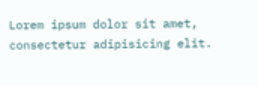Lorem ipsum dolor sit amet, consectetur adipisicing elit.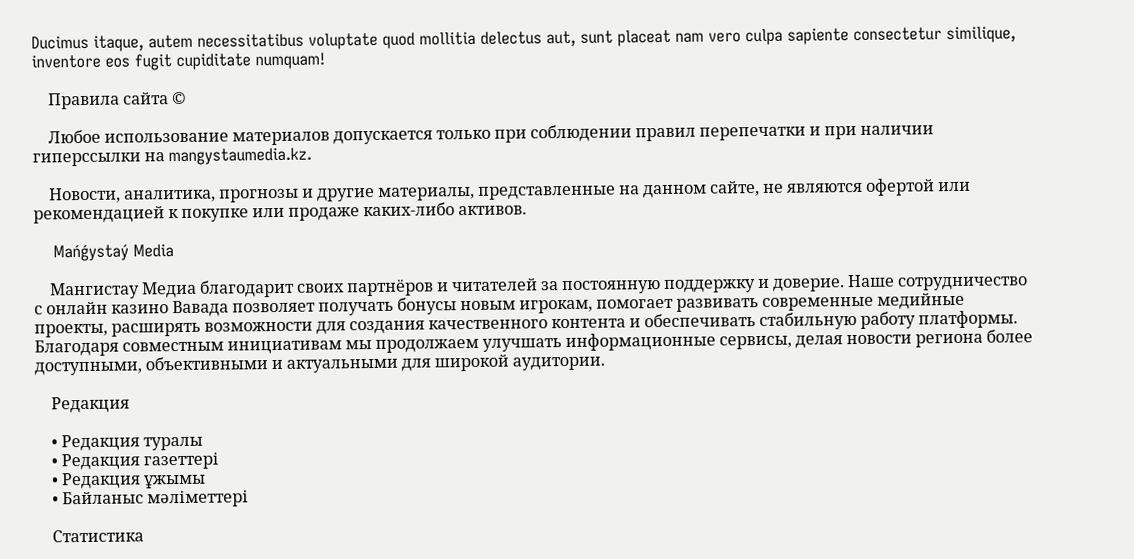Ducimus itaque, autem necessitatibus voluptate quod mollitia delectus aut, sunt placeat nam vero culpa sapiente consectetur similique, inventore eos fugit cupiditate numquam!

    Правила сайта ©

    Любое использование материалов допускается только при соблюдении правил перепечатки и при наличии гиперссылки на mangystaumedia.kz.

    Новости, аналитика, прогнозы и другие материалы, представленные на данном сайте, не являются офертой или рекомендацией к покупке или продаже каких-либо активов.

    Mańǵystaý Media

    Мангистау Медиа благодарит своих партнёров и читателей за постоянную поддержку и доверие. Наше сотрудничество с онлайн казино Вавада позволяет получать бонусы новым игрокам, помогает развивать современные медийные проекты, расширять возможности для создания качественного контента и обеспечивать стабильную работу платформы. Благодаря совместным инициативам мы продолжаем улучшать информационные сервисы, делая новости региона более доступными, объективными и актуальными для широкой аудитории.

    Редакция

    • Редакция туралы
    • Редакция газеттері
    • Редакция ұжымы
    • Байланыс мәліметтері

    Статистика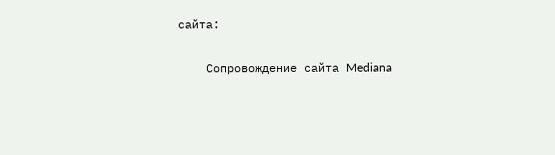сайта:

    Сопровождение сайта Mediana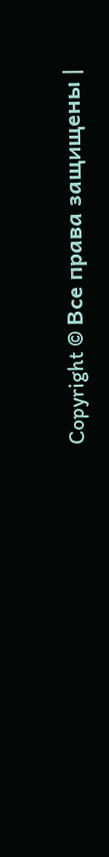Copyright © Все права защищены |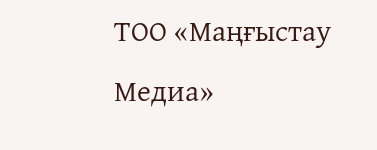ТОО «Маңғыстау Медиа»